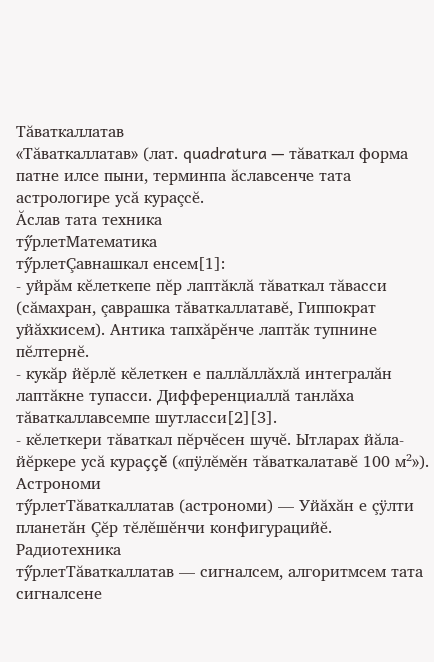Тăваткаллатав
«Тăваткаллатав» (лат. quadratura — тăваткал форма патне илсе пыни, терминпа ăславсенче тата астрологире усă кураçсĕ.
Ăслав тата техника
тӳрлетМатематика
тӳрлетÇавнашкал енсем[1]:
- уйрăм кĕлеткепе пĕр лаптăклă тăваткал тăвасси (сăмахран, çаврашка тăваткаллатавĕ, Гиппократ уйăхкисем). Антика тапхăрĕнче лаптăк тупнине пĕлтернĕ.
- кукăр йĕрлĕ кĕлеткен е паллăллăхлă интегралăн лаптăкне тупасси. Дифференциаллă танлăха тăваткаллавсемпе шутласси[2][3].
- кĕлеткери тăваткал пĕрчĕсен шучĕ. Ытларах йăла-йĕркере усă кураççĕ («пÿлĕмĕн тăваткалатавĕ 100 м²»).
Астрономи
тӳрлетТăваткаллатав (астрономи) — Уйăхăн е çÿлти планетăн Çĕр тĕлĕшĕнчи конфигурацийĕ.
Радиотехника
тӳрлетТăваткаллатав — сигналсем, алгоритмсем тата сигналсене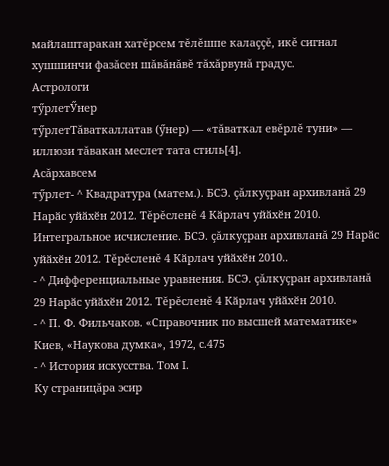майлаштаракан хатĕрсем тĕлĕшпе калаççĕ, икĕ сигнал хушшинчи фазăсен шăвăнăвĕ тăхăрвунă градус.
Астрологи
тӳрлетӲнер
тӳрлетТăваткаллатав (ӳнер) — «тăваткал евĕрлĕ туни» — иллюзи тăвакан меслет тата стиль[4].
Асăрхавсем
тӳрлет- ^ Квадратура (матем.). БСЭ. çăлкуçран архивланă 29 Нарӑс уйӑхӗн 2012. Тĕрĕсленĕ 4 Кӑрлач уйӑхӗн 2010. Интегральное исчисление. БСЭ. çăлкуçран архивланă 29 Нарӑс уйӑхӗн 2012. Тĕрĕсленĕ 4 Кӑрлач уйӑхӗн 2010..
- ^ Дифференциальные уравнения. БСЭ. çăлкуçран архивланă 29 Нарӑс уйӑхӗн 2012. Тĕрĕсленĕ 4 Кӑрлач уйӑхӗн 2010.
- ^ П. Ф. Фильчаков. «Справочник по высшей математике» Киев, «Наукова думка», 1972, c.475
- ^ История искусства. Том I.
Ку страницăра эсир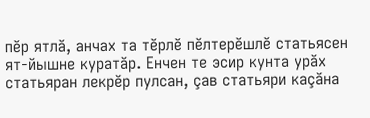пĕр ятлă, анчах та тĕрлĕ пĕлтерĕшлĕ статьясен ят-йышне куратăр. Енчен те эсир кунта урăх статьяран лекрĕр пулсан, çав статьяри каçăна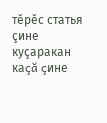тĕрĕс статья çине куçаракан каçă çине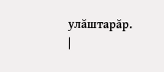улăштарăр. |